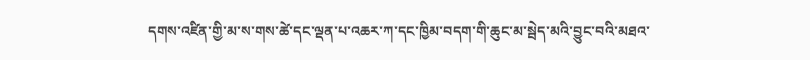དགས་འཛིན་གྱི་མ་ས་གས་ཚེ་དང་ལྡན་པ་འཆར་ཀ་དང་ཁྱིམ་བདག་གི་ཆུང་མ་སྦེད་མའི་བྱུང་བའི་མཐའ་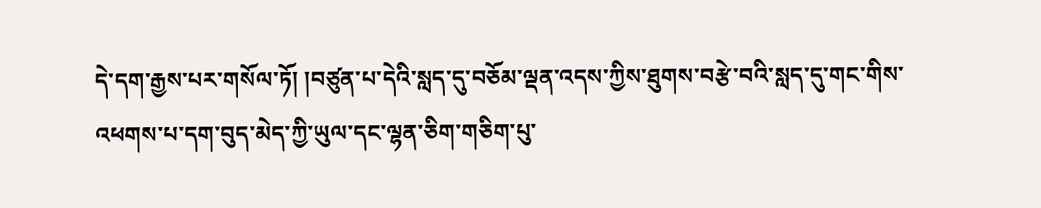དེ་དག་རྒྱས་པར་གསོལ་ཏོ། །བཙུན་པ་དེའི་སླད་དུ་བཅོམ་ལྡན་འདས་ཀྱིས་ཐུགས་བརྩེ་བའི་སླད་དུ་གང་གིས་འཕགས་པ་དག་བུད་མེད་ཀྱི་ཡུལ་དང་ལྷན་ཅིག་གཅིག་པུ་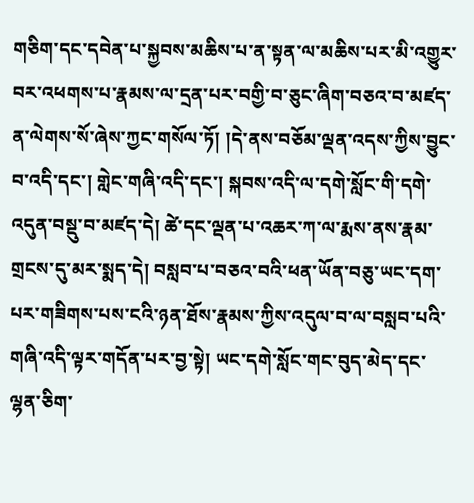གཅིག་དང་དབེན་པ་སྐྱབས་མཆིས་པ་ན་སྟན་ལ་མཆིས་པར་མི་འགྱུར་བར་འཕགས་པ་རྣམས་ལ་དྲན་པར་བགྱི་བ་ཅུང་ཞིག་བཅའ་བ་མཛད་ན་ལེགས་སོ་ཞེས་ཀྱང་གསོལ་ཏོ། །དེ་ནས་བཅོམ་ལྡན་འདས་ཀྱིས་བྱུང་བ་འདི་དང་། གླེང་གཞི་འདི་དང་། སྐབས་འདི་ལ་དགེ་སློང་གི་དགེ་འདུན་བསྡུ་བ་མཛད་དེ། ཚེ་དང་ལྡན་པ་འཆར་ཀ་ལ་རྨས་ནས་རྣམ་གྲངས་དུ་མར་སྨད་དེ། བསླབ་པ་བཅའ་བའི་ཕན་ཡོན་བཅུ་ཡང་དག་པར་གཟིགས་པས་ངའི་ཉན་ཐོས་རྣམས་ཀྱིས་འདུལ་བ་ལ་བསླབ་པའི་གཞི་འདི་ལྟར་གདོན་པར་བྱ་སྟེ། ཡང་དགེ་སློང་གང་བུད་མེད་དང་ལྷན་ཅིག་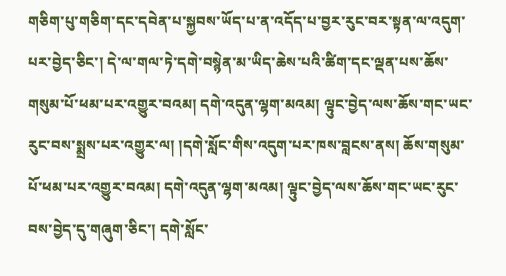གཅིག་པུ་གཅིག་དང་དབེན་པ་སྐྱབས་ཡོད་པ་ན་འདོད་པ་བྱར་རུང་བར་སྟན་ལ་འདུག་པར་བྱེད་ཅིང་། དེ་ལ་གལ་ཏེ་དགེ་བསྙེན་མ་ཡིད་ཆེས་པའི་ཚིག་དང་ལྡན་པས་ཆོས་གསུམ་པོ་ཕམ་པར་འགྱུར་བའམ། དགེ་འདུན་ལྷག་མའམ། ལྟུང་བྱེད་ལས་ཆོས་གང་ཡང་རུང་བས་སྨྲས་པར་འགྱུར་ལ། །དགེ་སློང་གིས་འདུག་པར་ཁས་བླངས་ནས། ཆོས་གསུམ་པོ་ཕམ་པར་འགྱུར་བའམ། དགེ་འདུན་ལྷག་མའམ། ལྟུང་བྱེད་ལས་ཆོས་གང་ཡང་རུང་བས་བྱེད་དུ་གཞུག་ཅིང་། དགེ་སློང་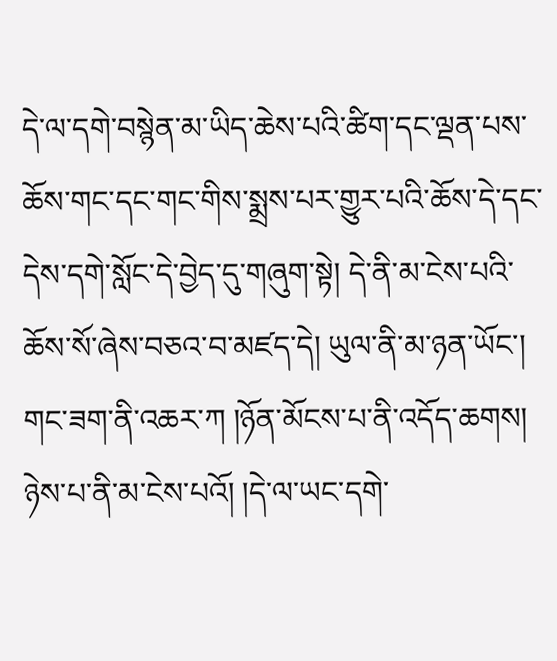དེ་ལ་དགེ་བསྙེན་མ་ཡིད་ཆེས་པའི་ཚིག་དང་ལྡན་པས་ཆོས་གང་དང་གང་གིས་སྨྲས་པར་གྱུར་པའི་ཆོས་དེ་དང་དེས་དགེ་སློང་དེ་བྱེད་དུ་གཞུག་སྟེ། དེ་ནི་མ་ངེས་པའི་ཆོས་སོ་ཞེས་བཅའ་བ་མཛད་དེ། ཡུལ་ནི་མ་ཉན་ཡོང་། གང་ཟག་ནི་འཆར་ཀ །ཉོན་མོངས་པ་ནི་འདོད་ཆགས། ཉེས་པ་ནི་མ་ངེས་པའོ། །དེ་ལ་ཡང་དགེ་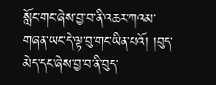སློང་གང་ཞེས་བྱ་བ་ནི་འཆར་ཀའམ་གཞན་ཡང་དེ་ལྟ་བུ་གང་ཡིན་པའོ། །བུད་མེད་དང་ཞེས་བྱ་བ་ནི་བུད་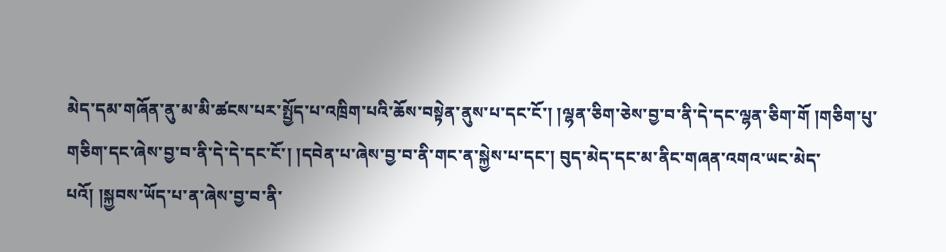མེད་དམ་གཞོན་ནུ་མ་མི་ཚངས་པར་སྤྱོད་པ་འཁྲིག་པའི་ཆོས་བསྟེན་ནུས་པ་དང་ངོ་། །ལྷན་ཅིག་ཅེས་བྱ་བ་ནི་དེ་དང་ལྷན་ཅིག་གོ །གཅིག་པུ་གཅིག་དང་ཞེས་བྱ་བ་ནི་དེ་དེ་དང་ངོ་། །དབེན་པ་ཞེས་བྱ་བ་ནི་གང་ན་སྐྱེས་པ་དང་། བུད་མེད་དང་མ་ནིང་གཞན་འགའ་ཡང་མེད་པའོ། །སྐྱབས་ཡོད་པ་ན་ཞེས་བྱ་བ་ནི་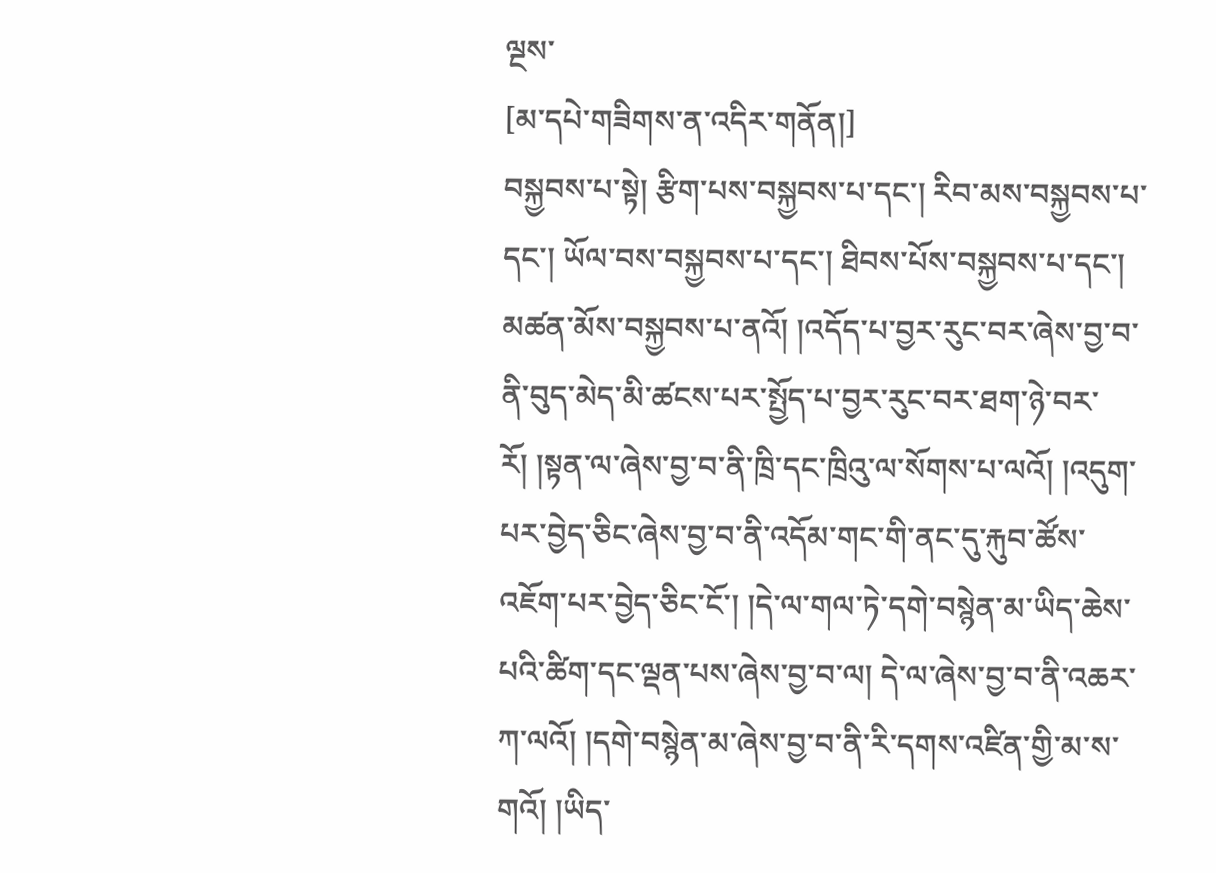ལྔས་
[མ་དཔེ་གཟིགས་ན་འདིར་གནོན།]
བསྐྱབས་པ་སྟེ། རྩིག་པས་བསྐྱབས་པ་དང་། རིབ་མས་བསྐྱབས་པ་དང་། ཡོལ་བས་བསྐྱབས་པ་དང་། ཐིབས་པོས་བསྐྱབས་པ་དང་། མཚན་མོས་བསྐྱབས་པ་ནའོ། །འདོད་པ་བྱར་རུང་བར་ཞེས་བྱ་བ་ནི་བུད་མེད་མི་ཚངས་པར་སྤྱོད་པ་བྱར་རུང་བར་ཐག་ཉེ་བར་རོ། །སྟན་ལ་ཞེས་བྱ་བ་ནི་ཁྲི་དང་ཁྲིའུ་ལ་སོགས་པ་ལའོ། །འདུག་པར་བྱེད་ཅིང་ཞེས་བྱ་བ་ནི་འདོམ་གང་གི་ནང་དུ་རྐུབ་ཚོས་འཇོག་པར་བྱེད་ཅིང་ངོ་། །དེ་ལ་གལ་ཏེ་དགེ་བསྙེན་མ་ཡིད་ཆེས་པའི་ཚིག་དང་ལྡན་པས་ཞེས་བྱ་བ་ལ། དེ་ལ་ཞེས་བྱ་བ་ནི་འཆར་ཀ་ལའོ། །དགེ་བསྙེན་མ་ཞེས་བྱ་བ་ནི་རི་དགས་འཛིན་གྱི་མ་ས་གའོ། །ཡིད་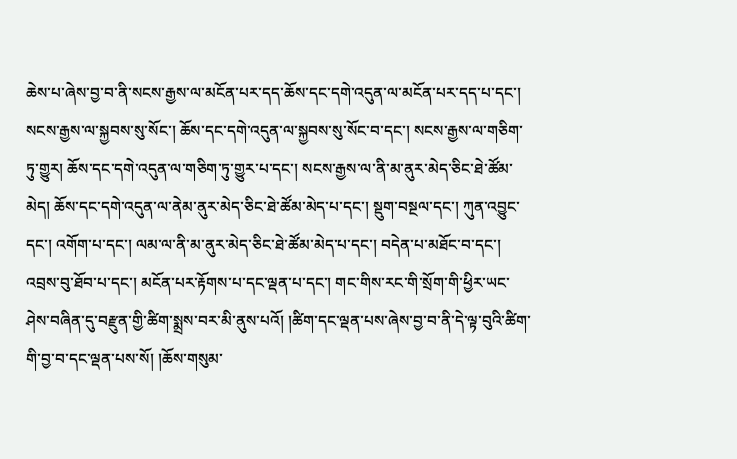ཆེས་པ་ཞེས་བྱ་བ་ནི་སངས་རྒྱས་ལ་མངོན་པར་དད་ཆོས་དང་དགེ་འདུན་ལ་མངོན་པར་དད་པ་དང་། སངས་རྒྱས་ལ་སྐྱབས་སུ་སོང་། ཆོས་དང་དགེ་འདུན་ལ་སྐྱབས་སུ་སོང་བ་དང་། སངས་རྒྱས་ལ་གཅིག་ཏུ་གྱུར། ཆོས་དང་དགེ་འདུན་ལ་གཅིག་ཏུ་གྱུར་པ་དང་། སངས་རྒྱས་ལ་ནི་མ་ནུར་མེད་ཅིང་ཐེ་ཚོམ་མེད། ཆོས་དང་དགེ་འདུན་ལ་ནེམ་ནུར་མེད་ཅིང་ཐེ་ཚོམ་མེད་པ་དང་། སྡུག་བསྔལ་དང་། ཀུན་འབྱུང་དང་། འགོག་པ་དང་། ལམ་ལ་ནི་མ་ནུར་མེད་ཅིང་ཐེ་ཚོམ་མེད་པ་དང་། བདེན་པ་མཐོང་བ་དང་། འབྲས་བུ་ཐོབ་པ་དང་། མངོན་པར་རྟོགས་པ་དང་ལྡན་པ་དང་། གང་གིས་རང་གི་སྲོག་གི་ཕྱིར་ཡང་ཤེས་བཞིན་དུ་བརྫུན་གྱི་ཚིག་སྨྲས་བར་མི་ནུས་པའོ། །ཚིག་དང་ལྡན་པས་ཞེས་བྱ་བ་ནི་དེ་ལྟ་བུའི་ཚིག་གི་བྱ་བ་དང་ལྡན་པས་སོ། །ཆོས་གསུམ་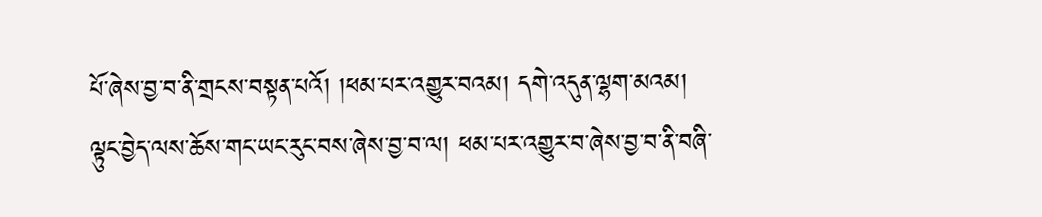པོ་ཞེས་བྱ་བ་ནི་གྲངས་བསྟན་པའོ། །ཕམ་པར་འགྱུར་བའམ། དགེ་འདུན་ལྷག་མའམ། ལྟུང་བྱེད་ལས་ཆོས་གང་ཡང་རུང་བས་ཞེས་བྱ་བ་ལ། ཕམ་པར་འགྱུར་བ་ཞེས་བྱ་བ་ནི་བཞི་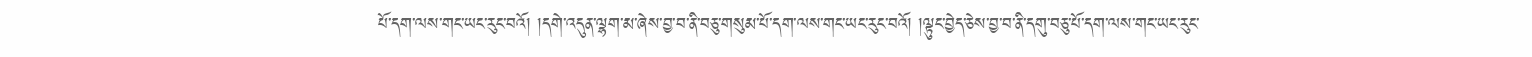པོ་དག་ལས་གང་ཡང་རུང་བའོ། །དགེ་འདུན་ལྷག་མ་ཞེས་བྱ་བ་ནི་བཅུ་གསུམ་པོ་དག་ལས་གང་ཡང་རུང་བའོ། །ལྟུང་བྱེད་ཅེས་བྱ་བ་ནི་དགུ་བཅུ་པོ་དག་ལས་གང་ཡང་རུང་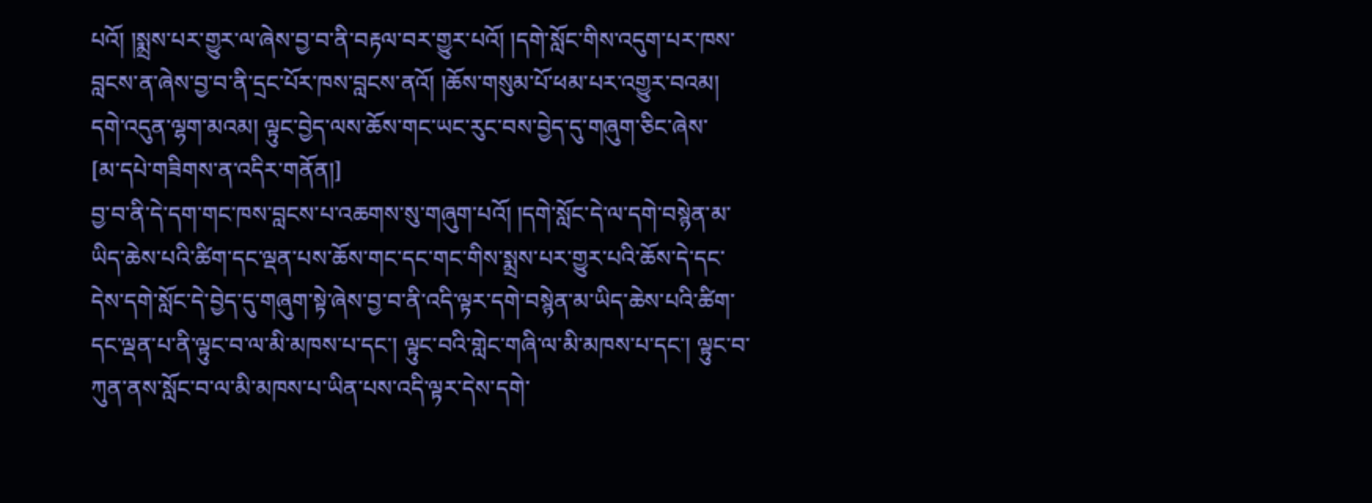པའོ། །སྨྲས་པར་གྱུར་ལ་ཞེས་བྱ་བ་ནི་བརྟལ་བར་གྱུར་པའོ། །དགེ་སློང་གིས་འདུག་པར་ཁས་བླངས་ན་ཞེས་བྱ་བ་ནི་དྲང་པོར་ཁས་བླངས་ནའོ། །ཆོས་གསུམ་པོ་ཕམ་པར་འགྱུར་བའམ། དགེ་འདུན་ལྷག་མའམ། ལྟུང་བྱེད་ལས་ཆོས་གང་ཡང་རུང་བས་བྱེད་དུ་གཞུག་ཅིང་ཞེས་
[མ་དཔེ་གཟིགས་ན་འདིར་གནོན།]
བྱ་བ་ནི་དེ་དག་གང་ཁས་བླངས་པ་འཆགས་སུ་གཞུག་པའོ། །དགེ་སློང་དེ་ལ་དགེ་བསྙེན་མ་ཡིད་ཆེས་པའི་ཚིག་དང་ལྡན་པས་ཆོས་གང་དང་གང་གིས་སྨྲས་པར་གྱུར་པའི་ཆོས་དེ་དང་དེས་དགེ་སློང་དེ་བྱེད་དུ་གཞུག་སྟེ་ཞེས་བྱ་བ་ནི་འདི་ལྟར་དགེ་བསྙེན་མ་ཡིད་ཆེས་པའི་ཚིག་དང་ལྡན་པ་ནི་ལྟུང་བ་ལ་མི་མཁས་པ་དང་། ལྟུང་བའི་གླེང་གཞི་ལ་མི་མཁས་པ་དང་། ལྟུང་བ་ཀུན་ནས་སློང་བ་ལ་མི་མཁས་པ་ཡིན་པས་འདི་ལྟར་དེས་དགེ་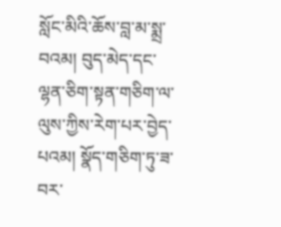སློང་མིའི་ཆོས་བླ་མ་སྨྲ་བའམ། བུད་མེད་དང་ལྷན་ཅིག་སྟན་གཅིག་ལ་ལུས་ཀྱིས་རེག་པར་བྱེད་པའམ། སྣོད་གཅིག་ཏུ་ཟ་བར་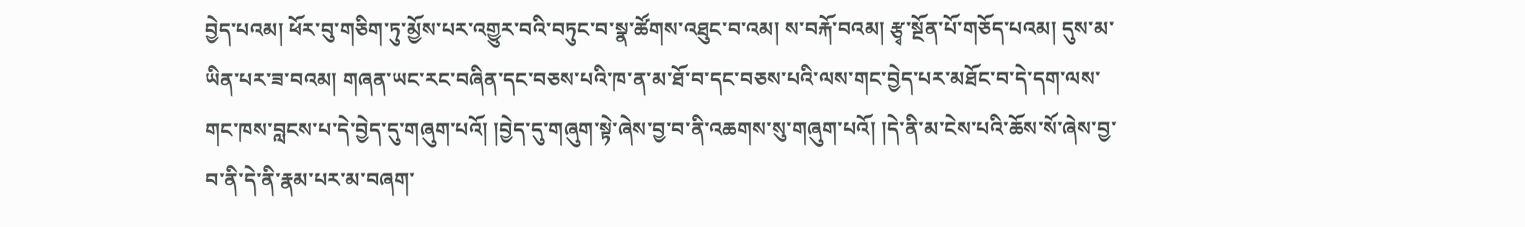བྱེད་པའམ། ཕོར་བུ་གཅིག་ཏུ་མྱོས་པར་འགྱུར་བའི་བཏུང་བ་སྣ་ཚོགས་འཐུང་བ་འམ། ས་བརྐོ་བའམ། རྩྭ་སྔོན་པོ་གཅོད་པའམ། དུས་མ་ཡིན་པར་ཟ་བའམ། གཞན་ཡང་རང་བཞིན་དང་བཅས་པའི་ཁ་ན་མ་ཐོ་བ་དང་བཅས་པའི་ལས་གང་བྱེད་པར་མཐོང་བ་དེ་དག་ལས་གང་ཁས་བླངས་པ་དེ་བྱེད་དུ་གཞུག་པའོ། །བྱེད་དུ་གཞུག་སྟེ་ཞེས་བྱ་བ་ནི་འཆགས་སུ་གཞུག་པའོ། །དེ་ནི་མ་ངེས་པའི་ཆོས་སོ་ཞེས་བྱ་བ་ནི་དེ་ནི་རྣམ་པར་མ་བཞག་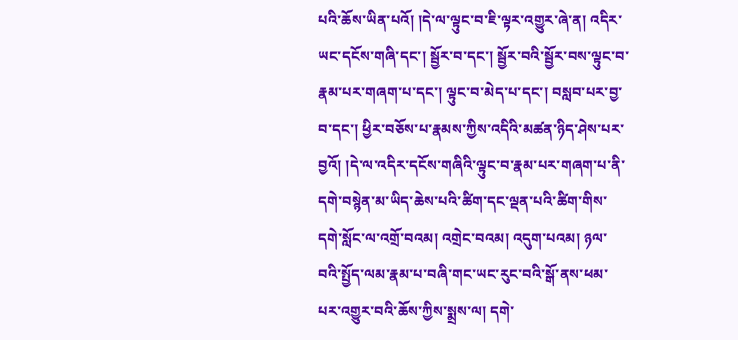པའི་ཆོས་ཡིན་པའོ། །དེ་ལ་ལྟུང་བ་ཇི་ལྟར་འགྱུར་ཞེ་ན། འདིར་ཡང་དངོས་གཞི་དང་། སྦྱོར་བ་དང་། སྦྱོར་བའི་སྦྱོར་བས་ལྟུང་བ་རྣམ་པར་གཞག་པ་དང་། ལྟུང་བ་མེད་པ་དང་། བསླབ་པར་བྱ་བ་དང་། ཕྱིར་བཅོས་པ་རྣམས་ཀྱིས་འདིའི་མཚན་ཉིད་ཤེས་པར་བྱའོ། །དེ་ལ་འདིར་དངོས་གཞིའི་ལྟུང་བ་རྣམ་པར་གཞག་པ་ནི་དགེ་བསྙེན་མ་ཡིད་ཆེས་པའི་ཚིག་དང་ལྡན་པའི་ཚིག་གིས་དགེ་སློང་ལ་འགྲོ་བའམ། འགྲེང་བའམ། འདུག་པའམ། ཉལ་བའི་སྤྱོད་ལམ་རྣམ་པ་བཞི་གང་ཡང་རུང་བའི་སྒོ་ནས་ཕམ་པར་འགྱུར་བའི་ཆོས་ཀྱིས་སྨྲས་ལ། དགེ་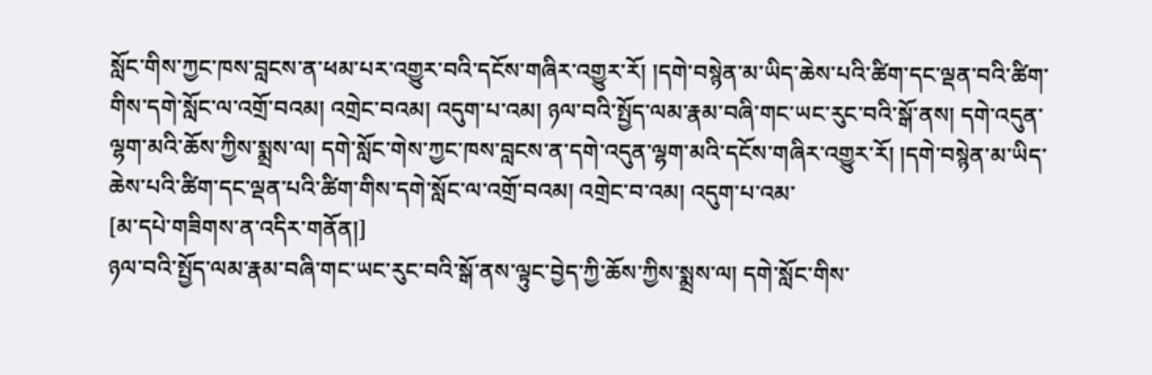སློང་གིས་ཀྱང་ཁས་བླངས་ན་ཕམ་པར་འགྱུར་བའི་དངོས་གཞིར་འགྱུར་རོ། །དགེ་བསྙེན་མ་ཡིད་ཆེས་པའི་ཚིག་དང་ལྡན་བའི་ཚིག་གིས་དགེ་སློང་ལ་འགྲོ་བའམ། འགྲེང་བའམ། འདུག་པ་འམ། ཉལ་བའི་སྤྱོད་ལམ་རྣམ་བཞི་གང་ཡང་རུང་བའི་སྒོ་ནས། དགེ་འདུན་ལྷག་མའི་ཆོས་ཀྱིས་སྨྲས་ལ། དགེ་སློང་གེས་ཀྱང་ཁས་བླངས་ན་དགེ་འདུན་ལྷག་མའི་དངོས་གཞིར་འགྱུར་རོ། །དགེ་བསྙེན་མ་ཡིད་ཆེས་པའི་ཚིག་དང་ལྡན་པའི་ཚིག་གིས་དགེ་སློང་ལ་འགྲོ་བའམ། འགྲེང་བ་འམ། འདུག་པ་འམ་
[མ་དཔེ་གཟིགས་ན་འདིར་གནོན།]
ཉལ་བའི་སྤྱོད་ལམ་རྣམ་བཞི་གང་ཡང་རུང་བའི་སྒོ་ནས་ལྟུང་བྱེད་ཀྱི་ཆོས་ཀྱིས་སྨྲས་ལ། དགེ་སློང་གིས་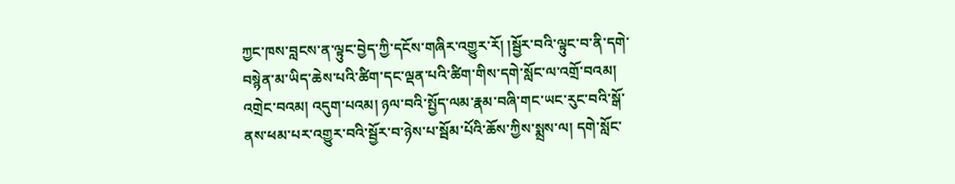ཀྱང་ཁས་བླངས་ན་ལྟུང་བྱེད་ཀྱི་དངོས་གཞིར་འགྱུར་རོ། །སྦྱོར་བའི་ལྟུང་བ་ནི་དགེ་བསྙེན་མ་ཡིད་ཆེས་པའི་ཚིག་དང་ལྡན་པའི་ཚིག་གིས་དགེ་སློང་ལ་འགྲོ་བའམ། འགྲེང་བའམ། འདུག་པའམ། ཉལ་བའི་སྤྱོད་ལམ་རྣམ་བཞི་གང་ཡང་རུང་བའི་སྒོ་ནས་ཕམ་པར་འགྱུར་བའི་སྦྱོར་བ་ཉེས་པ་སྦོམ་པོའི་ཆོས་ཀྱིས་སྨྲས་ལ། དགེ་སློང་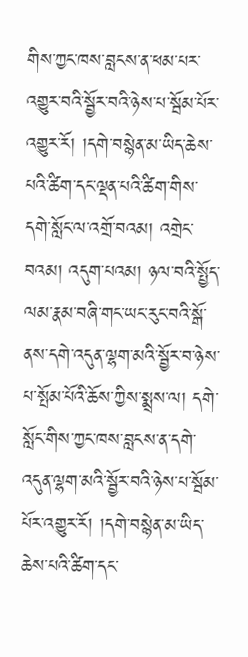གིས་ཀྱང་ཁས་བླངས་ན་ཕམ་པར་འགྱུར་བའི་སྦྱོར་བའི་ཉེས་པ་སྦོམ་པོར་འགྱུར་རོ། །དགེ་བསྙེན་མ་ཡིད་ཆེས་པའི་ཚིག་དང་ལྡན་པའི་ཚིག་གིས་དགེ་སློང་ལ་འགྲོ་བའམ། འགྲེང་བའམ། འདུག་པའམ། ཉལ་བའི་སྤྱོད་ལམ་རྣམ་བཞི་གང་ཡང་རུང་བའི་སྒོ་ནས་དགེ་འདུན་ལྷག་མའི་སྦྱོར་བ་ཉེས་པ་སྤོམ་པོའི་ཆོས་ཀྱིས་སྨྲས་ལ། དགེ་སློང་གིས་ཀྱང་ཁས་བླངས་ན་དགེ་འདུན་ལྷག་མའི་སྦྱོར་བའི་ཉེས་པ་སྦོམ་པོར་འགྱུར་རོ། །དགེ་བསྙེན་མ་ཡིད་ཆེས་པའི་ཚིག་དང་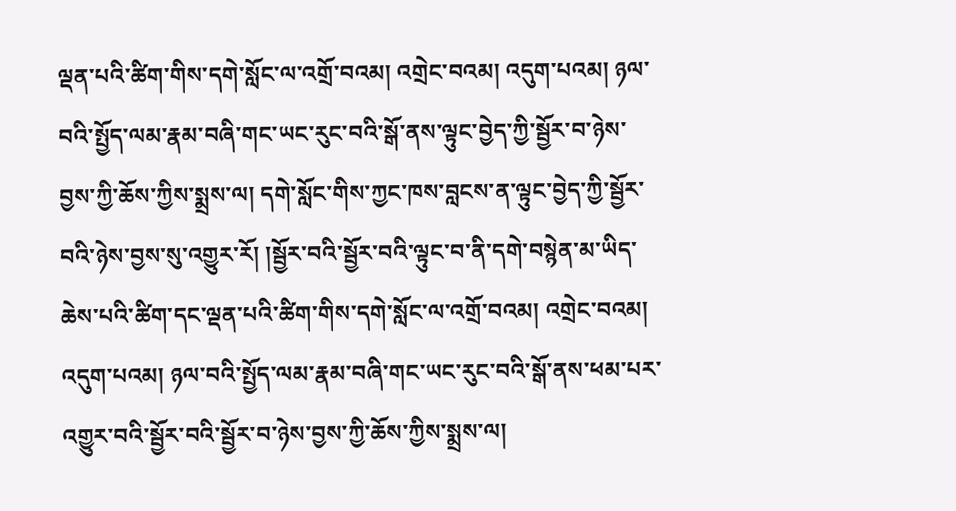ལྡན་པའི་ཚིག་གིས་དགེ་སློང་ལ་འགྲོ་བའམ། འགྲེང་བའམ། འདུག་པའམ། ཉལ་བའི་སྤྱོད་ལམ་རྣམ་བཞི་གང་ཡང་རུང་བའི་སྒོ་ནས་ལྟུང་བྱེད་ཀྱི་སྦྱོར་བ་ཉེས་བྱས་ཀྱི་ཆོས་ཀྱིས་སྨྲས་ལ། དགེ་སློང་གིས་ཀྱང་ཁས་བླངས་ན་ལྟུང་བྱེད་ཀྱི་སྦྱོར་བའི་ཉེས་བྱས་སུ་འགྱུར་རོ། །སྦྱོར་བའི་སྦྱོར་བའི་ལྟུང་བ་ནི་དགེ་བསྙེན་མ་ཡིད་ཆེས་པའི་ཚིག་དང་ལྡན་པའི་ཚིག་གིས་དགེ་སློང་ལ་འགྲོ་བའམ། འགྲེང་བའམ། འདུག་པའམ། ཉལ་བའི་སྤྱོད་ལམ་རྣམ་བཞི་གང་ཡང་རུང་བའི་སྒོ་ནས་ཕམ་པར་འགྱུར་བའི་སྦྱོར་བའི་སྦྱོར་བ་ཉེས་བྱས་ཀྱི་ཆོས་ཀྱིས་སྨྲས་ལ།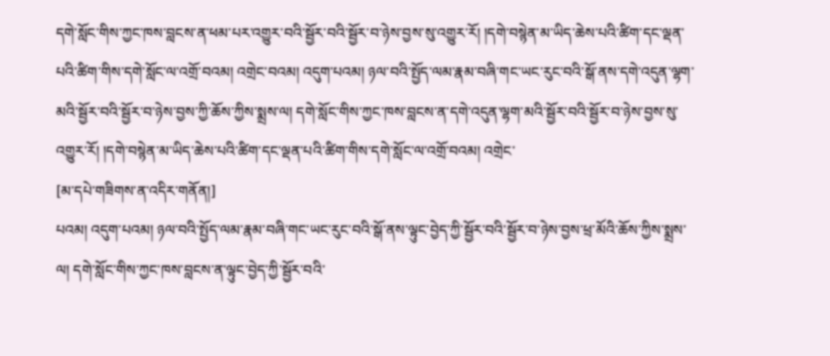དགེ་སློང་གིས་ཀྱང་ཁས་བླངས་ན་ཕམ་པར་འགྱུར་བའི་སྦྱོར་བའི་སྦྱོར་བ་ཉེས་བྱས་སུ་འགྱུར་རོ། །དགེ་བསྙེན་མ་ཡིད་ཆེས་པའི་ཚིག་དང་ལྡན་པའི་ཚིག་གིས་དགེ་སློང་ལ་འགྲོ་བའམ། འགྲེང་བའམ། འདུག་པའམ། ཉལ་བའི་སྤྱོད་ལམ་རྣམ་བཞི་གང་ཡང་རུང་བའི་སྒོ་ནས་དགེ་འདུན་ལྷག་མའི་སྦྱོར་བའི་སྦྱོར་བ་ཉེས་བྱས་ཀྱི་ཆོས་ཀྱིས་སྨྲས་ལ། དགེ་སློང་གིས་ཀྱང་ཁས་བླངས་ན་དགེ་འདུན་ལྷག་མའི་སྦྱོར་བའི་སྦྱོར་བ་ཉེས་བྱས་སུ་འགྱུར་རོ། །དགེ་བསྙེན་མ་ཡིད་ཆེས་པའི་ཚིག་དང་ལྡན་པའི་ཚིག་གིས་དགེ་སློང་ལ་འགྲོ་བའམ། འགྲེང་
[མ་དཔེ་གཟིགས་ན་འདིར་གནོན།]
པའམ། འདུག་པའམ། ཉལ་བའི་སྤྱོད་ལམ་རྣམ་བཞི་གང་ཡང་རུང་བའི་སྒོ་ནས་ལྟུང་བྱེད་ཀྱི་སྦྱོར་བའི་སྦྱོར་བ་ཉེས་བྱས་ཕྲ་མོའི་ཆོས་ཀྱིས་སྨྲས་ལ། དགེ་སློང་གིས་ཀྱང་ཁས་བླངས་ན་ལྟུང་བྱེད་ཀྱི་སྦྱོར་བའི་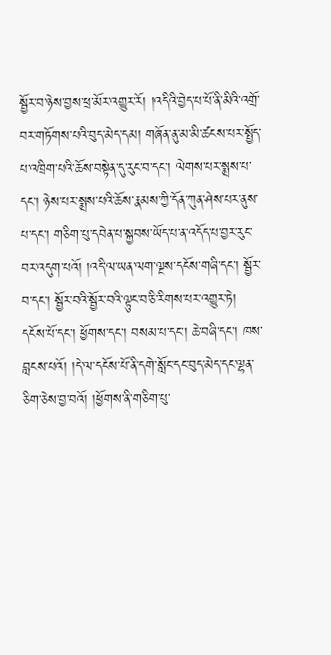སྦྱོར་བ་ཉེས་བྱས་ཕྲ་མོར་འགྱུར་རོ། །འདིའི་བྱེད་པ་པོ་ནི་མིའི་འགྲོ་བར་གཏོགས་པའི་བུད་མེད་དམ། གཞོན་ནུ་མ་མི་ཚངས་པར་སྤྱོད་པ་འཁྲིག་པའི་ཆོས་བསྟེན་དུ་རུང་བ་དང་། ལེགས་པར་སྨྲས་པ་དང་། ཉེས་པར་སྨྲས་པའི་ཆོས་རྣམས་ཀྱི་དོན་ཀུན་ཤེས་པར་ནུས་པ་དང་། གཅིག་པུ་དབེན་པ་སྐྱབས་ཡོད་པ་ན་འདོད་པ་བྱར་རུང་བར་འདུག་པའོ། །འདི་ལ་ཡན་ལག་ལྔས་དངོས་གཞི་དང་། སྦྱོར་བ་དང་། སྦྱོར་བའི་སྦྱོར་བའི་ལྟུང་བ་ཅི་རིགས་པར་འགྱུར་ཏེ། དངོས་པོ་དང་། ཕྱོགས་དང་། བསམ་པ་དང་། ཆེ་བཞི་དང་། ཁས་བླངས་པའོ། །དེ་ལ་དངོས་པོ་ནི་དགེ་སློང་དང་བུད་མེད་དང་ལྷན་ཅིག་ཅེས་བྱ་བའོ། །ཕྱོགས་ནི་གཅིག་པུ་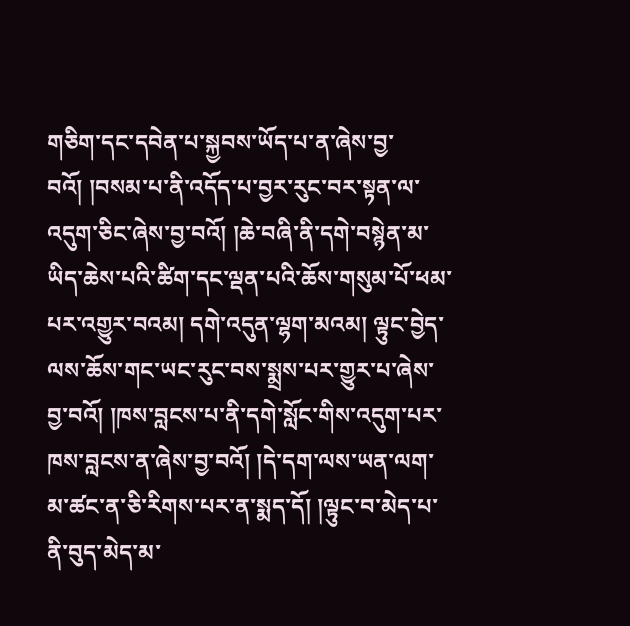གཅིག་དང་དབེན་པ་སྐྱབས་ཡོད་པ་ན་ཞེས་བྱ་བའོ། །བསམ་པ་ནི་འདོད་པ་བྱར་རུང་བར་སྟན་ལ་འདུག་ཅིང་ཞེས་བྱ་བའོ། །ཆེ་བཞི་ནི་དགེ་བསྙེན་མ་ཡིད་ཆེས་པའི་ཚིག་དང་ལྡན་པའི་ཆོས་གསུམ་པོ་ཕམ་པར་འགྱུར་བའམ། དགེ་འདུན་ལྷག་མའམ། ལྟུང་བྱེད་ལས་ཆོས་གང་ཡང་རུང་བས་སྨྲས་པར་གྱུར་པ་ཞེས་བྱ་བའོ། །ཁས་བླངས་པ་ནི་དགེ་སློང་གིས་འདུག་པར་ཁས་བླངས་ན་ཞེས་བྱ་བའོ། །དེ་དག་ལས་ཡན་ལག་མ་ཚང་ན་ཅི་རིགས་པར་ན་སྨད་དོ། །ལྟུང་བ་མེད་པ་ནི་བུད་མེད་མ་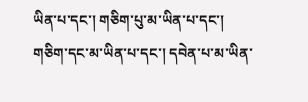ཡིན་པ་དང་། གཅིག་པུ་མ་ཡིན་པ་དང་། གཅིག་དང་མ་ཡིན་པ་དང་། དབེན་པ་མ་ཡིན་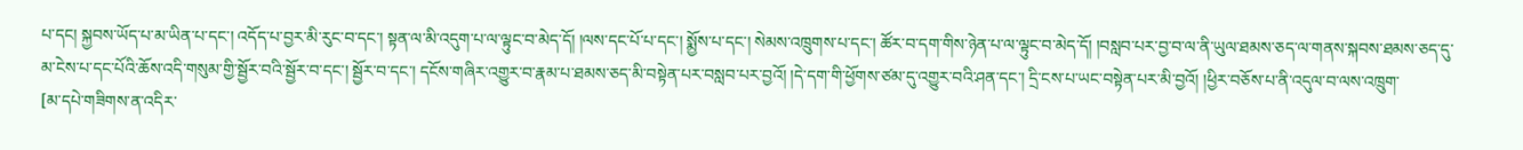པ་དང། སྐྱབས་ཡོད་པ་མ་ཡིན་པ་དང་། འདོད་པ་བྱར་མི་རུང་བ་དང་། སྟན་ལ་མི་འདུག་པ་ལ་ལྟུང་བ་མེད་དོ། །ལས་དང་པོ་པ་དང་། སྨྱོས་པ་དང་། སེམས་འཁྲུགས་པ་དང་། ཚོར་བ་དག་གིས་ཉེན་པ་ལ་ལྟུང་བ་མེད་དོ། །བསླབ་པར་བྱ་བ་ལ་ནི་ཡུལ་ཐམས་ཅད་ལ་གནས་སྐབས་ཐམས་ཅད་དུ་མ་ངེས་པ་དང་པོའི་ཆོས་འདི་གསུམ་གྱི་སྦྱོར་བའི་སྦྱོར་བ་དང་། སྦྱོར་བ་དང་། དངོས་གཞིར་འགྱུར་བ་རྣམ་པ་ཐམས་ཅད་མི་བསྟེན་པར་བསླབ་པར་བྱའོ། །དེ་དག་གི་ཕྱོགས་ཙམ་དུ་འགྱུར་བའི་ཤན་དང་། དྲི་ངས་པ་ཡང་བསྟེན་པར་མི་བྱའོ། །ཕྱིར་བཅོས་པ་ནི་འདུལ་བ་ལས་འཁྲུག་
[མ་དཔེ་གཟིགས་ན་འདིར་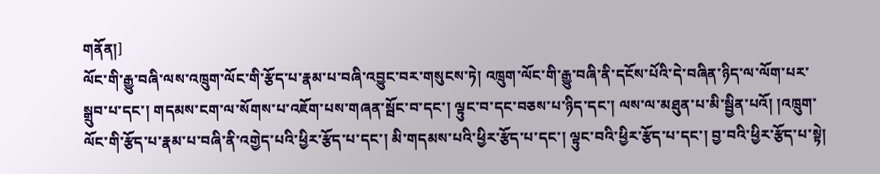གནོན།]
ལོང་གི་རྒྱུ་བཞི་ལས་འཁྲུག་ལོང་གི་རྩོད་པ་རྣམ་པ་བཞི་འབྱུང་བར་གསུངས་ཏེ། འཁྲུག་ལོང་གི་རྒྱུ་བཞི་ནི་དངོས་པོའི་དེ་བཞིན་ཉིད་ལ་ལོག་པར་སྒྲུབ་པ་དང་། གདམས་ངག་ལ་སོགས་པ་འཇོག་པས་གཞན་སྦོང་བ་དང་། ལྟུང་བ་དང་བཅས་པ་ཉིད་དང་། ལས་ལ་མཐུན་པ་མི་སྦྱིན་པའོ། །འཁྲུག་ལོང་གི་རྩོད་པ་རྣམ་པ་བཞི་ནི་འགྱེད་པའི་ཕྱིར་རྩོད་པ་དང་། མི་གདམས་པའི་ཕྱིར་རྩོད་པ་དང་། ལྟུང་བའི་ཕྱིར་རྩོད་པ་དང་། བྱ་བའི་ཕྱིར་རྩོད་པ་སྟེ།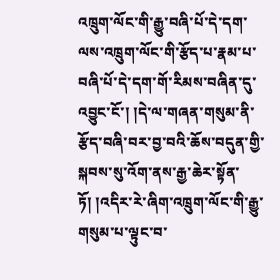འཁྲུག་ལོང་གི་རྒྱུ་བཞི་པོ་དེ་དག་ལས་འཁྲུག་ལོང་གི་རྩོད་པ་རྣམ་པ་བཞི་པོ་དེ་དག་གོ་རིམས་བཞིན་དུ་འབྱུང་ངོ་། །དེ་ལ་གཞན་གསུམ་ནི་རྩོད་བཞི་བར་བྱ་བའི་ཆོས་བདུན་གྱི་སྐབས་སུ་འོག་ནས་རྒྱ་ཆེར་སྟོན་ཏོ། །འདིར་རེ་ཞིག་འཁྲུག་ལོང་གི་རྒྱུ་གསུམ་པ་ལྟུང་བ་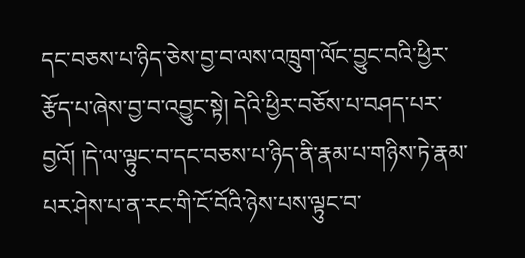དང་བཅས་པ་ཉིད་ཅེས་བྱ་བ་ལས་འཁྲུག་ལོང་བྱུང་བའི་ཕྱིར་རྩོད་པ་ཞེས་བྱ་བ་འབྱུང་སྟེ། དེའི་ཕྱིར་བཅོས་པ་བཤད་པར་བྱའོ། །དེ་ལ་ལྟུང་བ་དང་བཅས་པ་ཉིད་ནི་རྣམ་པ་གཉིས་ཏེ་རྣམ་པར་ཤེས་པ་ན་རང་གི་ངོ་བོའི་ཉེས་པས་ལྟུང་བ་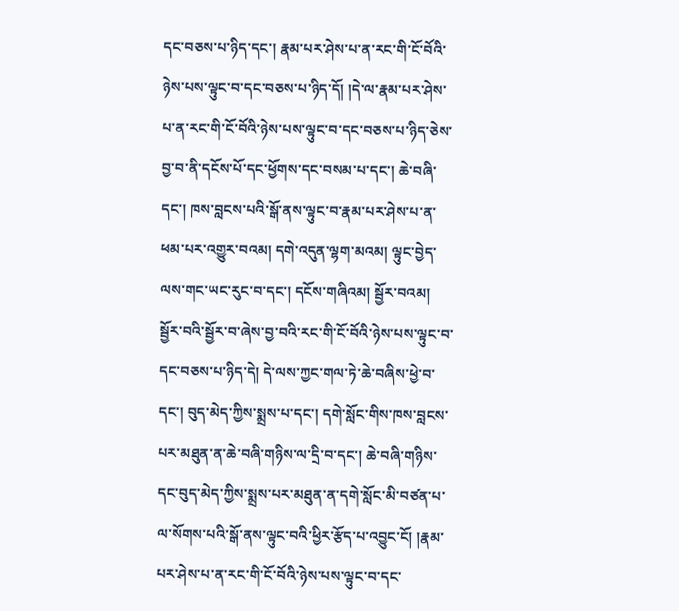དང་བཅས་པ་ཉིད་དང་། རྣམ་པར་ཤེས་པ་ན་རང་གི་ངོ་བོའི་ཉེས་པས་ལྟུང་བ་དང་བཅས་པ་ཉིད་དོ། །དེ་ལ་རྣམ་པར་ཤེས་པ་ན་རང་གི་ངོ་བོའི་ཉེས་པས་ལྟུང་བ་དང་བཅས་པ་ཉིད་ཅེས་བྱ་བ་ནི་དངོས་པོ་དང་ཕྱོགས་དང་བསམ་པ་དང་། ཆེ་བཞི་དང་། ཁས་བླངས་པའི་སྒོ་ནས་ལྟུང་བ་རྣམ་པར་ཤེས་པ་ན་ཕམ་པར་འགྱུར་བའམ། དགེ་འདུན་ལྷག་མའམ། ལྟུང་བྱེད་ལས་གང་ཡང་རུང་བ་དང་། དངོས་གཞིའམ། སྦྱོར་བའམ། སྦྱོར་བའི་སྦྱོར་བ་ཞེས་བྱ་བའི་རང་གི་ངོ་བོའི་ཉེས་པས་ལྟུང་བ་དང་བཅས་པ་ཉིད་དེ། དེ་ལས་ཀྱང་གལ་ཏེ་ཆེ་བཞིས་ཕྱེ་བ་དང་། བུད་མེད་ཀྱིས་སྨྲས་པ་དང་། དགེ་སློང་གིས་ཁས་བླངས་པར་མཐུན་ན་ཆེ་བཞི་གཉིས་ལ་དྲི་བ་དང་། ཆེ་བཞི་གཉིས་དང་བུད་མེད་ཀྱིས་སྨྲས་པར་མཐུན་ན་དགེ་སློང་མི་བཙན་པ་ལ་སོགས་པའི་སྒོ་ནས་ལྟུང་བའི་ཕྱིར་རྩོད་པ་འབྱུང་ངོ། །རྣམ་པར་ཤེས་པ་ན་རང་གི་ངོ་བོའི་ཉེས་པས་ལྟུང་བ་དང་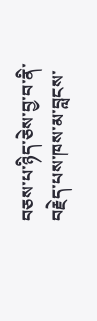བཅས་པ་ཉིད་ཅེས་བྱ་བ་ནི་བརྗེད་པས་ཁས་མ་བླངས་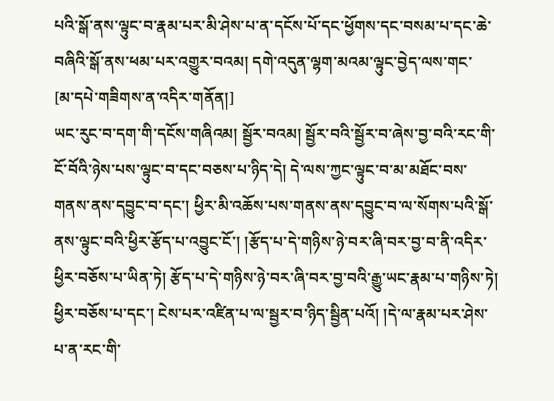པའི་སྒོ་ནས་ལྟུང་བ་རྣམ་པར་མི་ཤེས་པ་ན་དངོས་པོ་དང་ཕྱོགས་དང་བསམ་པ་དང་ཆེ་བཞིའི་སྒོ་ནས་ཕམ་པར་འགྱུར་བའམ། དགེ་འདུན་ལྷག་མའམ་ལྟུང་བྱེད་ལས་གང་
[མ་དཔེ་གཟིགས་ན་འདིར་གནོན།]
ཡང་རུང་བ་དག་གི་དངོས་གཞིའམ། སྦྱོར་བའམ། སྦྱོར་བའི་སྦྱོར་བ་ཞེས་བྱ་བའི་རང་གི་ངོ་བོའི་ཉེས་པས་ལྟུང་བ་དང་བཅས་པ་ཉིད་དེ། དེ་ལས་ཀྱང་ལྟུང་བ་མ་མཐོང་བས་གནས་ནས་དབྱུང་བ་དང་། ཕྱིར་མི་འཆོས་པས་གནས་ནས་དབྱུང་བ་ལ་སོགས་པའི་སྒོ་ནས་ལྟུང་བའི་ཕྱིར་རྩོད་པ་འབྱུང་ངོ་། །རྩོད་པ་དེ་གཉིས་ཉེ་བར་ཞི་བར་བྱ་བ་ནི་འདིར་ཕྱིར་བཅོས་པ་ཡིན་ཏེ། རྩོད་པ་དེ་གཉིས་ཉེ་བར་ཞི་བར་བྱ་བའི་རྒྱུ་ཡང་རྣམ་པ་གཉིས་ཏེ། ཕྱིར་བཅོས་པ་དང་། ངེས་པར་འཛིན་པ་ལ་སྦྱར་བ་ཉིད་སྦྱིན་པའོ། །དེ་ལ་རྣམ་པར་ཤེས་པ་ན་རང་གི་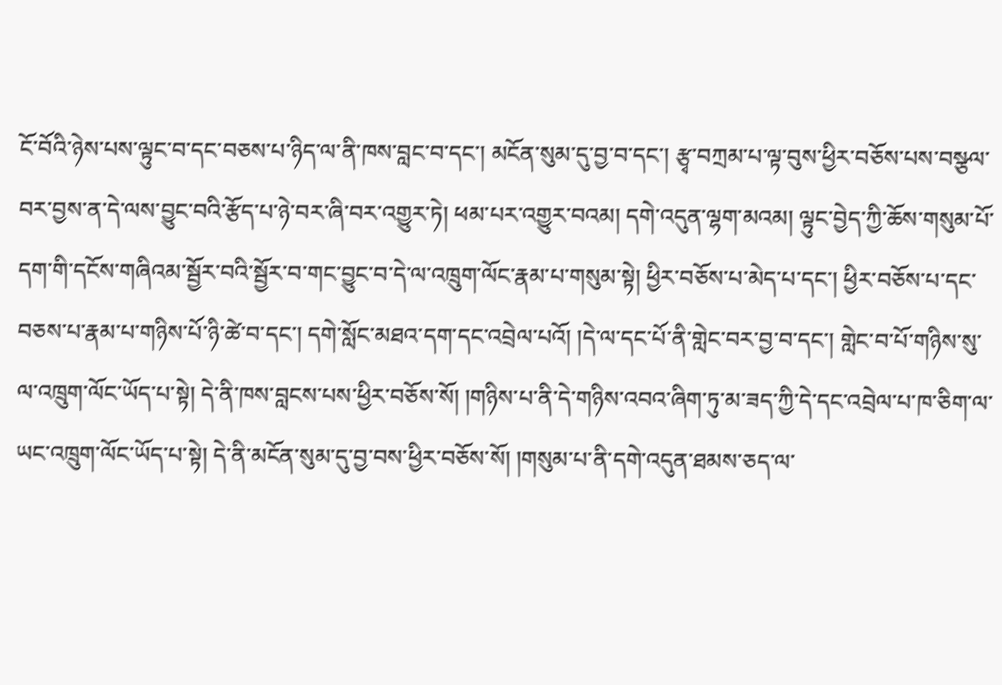ངོ་བོའི་ཉེས་པས་ལྟུང་བ་དང་བཅས་པ་ཉིད་ལ་ནི་ཁས་བླང་བ་དང་། མངོན་སུམ་དུ་བྱ་བ་དང་། རྩྭ་བཀྲམ་པ་ལྟ་བུས་ཕྱིར་བཅོས་པས་བསྩལ་བར་བྱས་ན་དེ་ལས་བྱུང་བའི་རྩོད་པ་ཉེ་བར་ཞི་བར་འགྱུར་ཏེ། ཕམ་པར་འགྱུར་བའམ། དགེ་འདུན་ལྷག་མའམ། ལྟུང་བྱེད་ཀྱི་ཆོས་གསུམ་པོ་དག་གི་དངོས་གཞིའམ་སྦྱོར་བའི་སྦྱོར་བ་གང་བྱུང་བ་དེ་ལ་འཁྲུག་ལོང་རྣམ་པ་གསུམ་སྟེ། ཕྱིར་བཅོས་པ་མེད་པ་དང་། ཕྱིར་བཅོས་པ་དང་བཅས་པ་རྣམ་པ་གཉིས་པོ་ཉི་ཚེ་བ་དང་། དགེ་སློང་མཐའ་དག་དང་འབྲེལ་པའོ། །དེ་ལ་དང་པོ་ནི་གླེང་བར་བྱ་བ་དང་། གླེང་བ་པོ་གཉིས་སུ་ལ་འཁྲུག་ལོང་ཡོད་པ་སྟེ། དེ་ནི་ཁས་བླངས་པས་ཕྱིར་བཅོས་སོ། །གཉིས་པ་ནི་དེ་གཉིས་འབའ་ཞིག་ཏུ་མ་ཟད་ཀྱི་དེ་དང་འབྲེལ་པ་ཁ་ཅིག་ལ་ཡང་འཁྲུག་ལོང་ཡོད་པ་སྟེ། དེ་ནི་མངོན་སུམ་དུ་བྱ་བས་ཕྱིར་བཅོས་སོ། །གསུམ་པ་ནི་དགེ་འདུན་ཐམས་ཅད་ལ་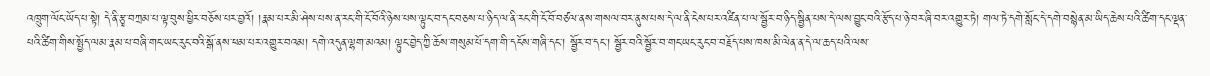འཁྲུག་ལོང་ཡོད་པ་སྟེ། དེ་ནི་རྩྭ་བཀྲམ་པ་ལྟ་བུས་ཕྱིར་བཅོས་པར་བྱའོ། །རྣམ་པར་མི་ཤེས་པས་ན་རང་གི་ངོ་བོའི་ཉེས་པས་ལྟུང་བ་དང་བཅས་པ་ཉིད་ལ་ནི་རང་གི་ངོ་བོ་བཙལ་ནས་གསལ་བར་ནུས་པས་དེ་ལ་ནི་ངེས་པར་འཛིན་པ་ལ་སྦྱོར་བ་ཉིད་སྦྱིན་པས་དེ་ལས་བྱུང་བའི་རྩོད་པ་ཉེ་བར་ཞི་བར་འགྱུར་ཏེ། གལ་ཏེ་དགེ་སློང་དེ་དགེ་བསྙེན་མ་ཡིད་ཆེས་པའི་ཚིག་དང་ལྡན་པའི་ཚིག་གིས་སྤྱོད་ལམ་རྣམ་པ་བཞི་གང་ཡང་རུང་བའི་སྒོ་ནས་ཕམ་པར་འགྱུར་བའམ། དགེ་འདུན་ལྷག་མའམ། ལྟུང་བྱེད་ཀྱི་ཆོས་གསུམ་པོ་དག་གི་དངོས་གཞི་དང་། སྦྱོར་བ་དང་། སྦྱོར་བའི་སྦྱོར་བ་གང་ཡང་རུང་བ་བརྗོད་པས་ཁས་མི་ལེན་ན་དེ་ལ་ཆད་པའི་ལས་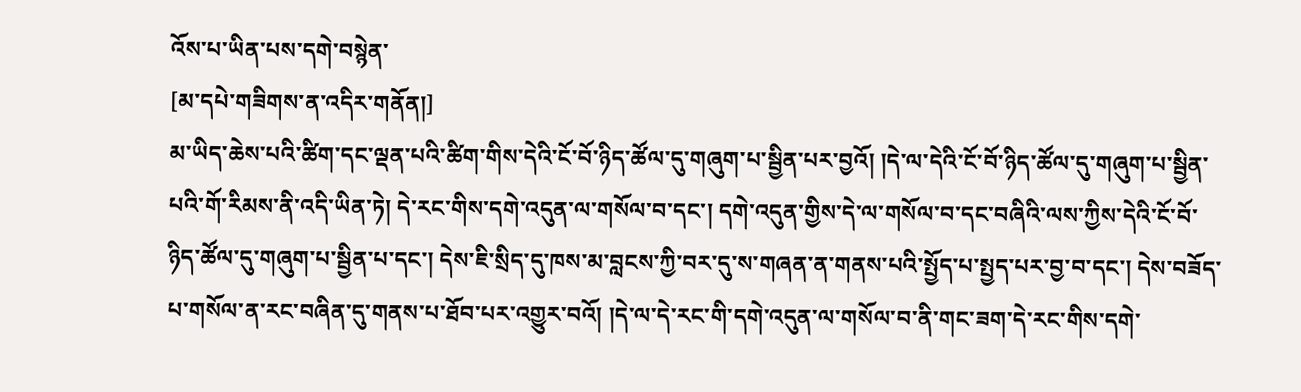འོས་པ་ཡིན་པས་དགེ་བསྙེན་
[མ་དཔེ་གཟིགས་ན་འདིར་གནོན།]
མ་ཡིད་ཆེས་པའི་ཚིག་དང་ལྡན་པའི་ཚིག་གིས་དེའི་ངོ་བོ་ཉིད་ཚོལ་དུ་གཞུག་པ་སྦྱིན་པར་བྱའོ། །དེ་ལ་དེའི་ངོ་བོ་ཉིད་ཚོལ་དུ་གཞུག་པ་སྦྱིན་པའི་གོ་རིམས་ནི་འདི་ཡིན་ཏེ། དེ་རང་གིས་དགེ་འདུན་ལ་གསོལ་བ་དང་། དགེ་འདུན་གྱིས་དེ་ལ་གསོལ་བ་དང་བཞིའི་ལས་ཀྱིས་དེའི་ངོ་བོ་ཉིད་ཚོལ་དུ་གཞུག་པ་སྦྱིན་པ་དང་། དེས་ཇི་སྲིད་དུ་ཁས་མ་བླངས་ཀྱི་བར་དུ་ས་གཞན་ན་གནས་པའི་སྤྱོད་པ་སྤྱད་པར་བྱ་བ་དང་། དེས་བཟོད་པ་གསོལ་ན་རང་བཞིན་དུ་གནས་པ་ཐོབ་པར་འགྱུར་བའོ། །དེ་ལ་དེ་རང་གི་དགེ་འདུན་ལ་གསོལ་བ་ནི་གང་ཟག་དེ་རང་གིས་དགེ་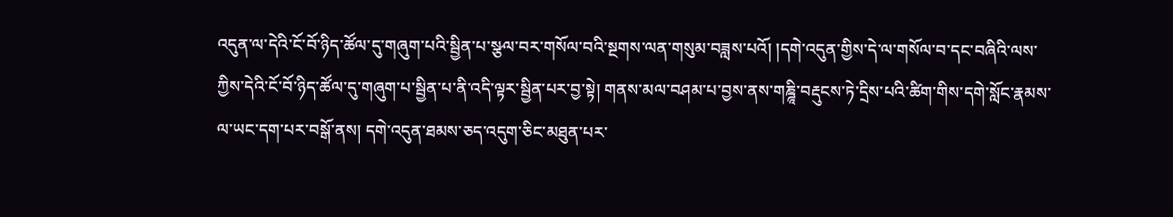འདུན་ལ་དེའི་ངོ་བོ་ཉིད་ཚོལ་དུ་གཞུག་པའི་སྦྱིན་པ་སྩལ་བར་གསོལ་བའི་སྔགས་ལན་གསུམ་བཟླས་པའོ། །དགེ་འདུན་གྱིས་དེ་ལ་གསོལ་བ་དང་བཞིའི་ལས་ཀྱིས་དེའི་ངོ་བོ་ཉིད་ཚོལ་དུ་གཞུག་པ་སྦྱིན་པ་ནི་འདི་ལྟར་སྦྱིན་པར་བྱ་སྟེ། གནས་མལ་བཤམ་པ་བྱས་ནས་གཎྜཱི་བརྡུངས་ཏེ་དྲིས་པའི་ཚིག་གིས་དགེ་སློང་རྣམས་ལ་ཡང་དག་པར་བསྒོ་ནས། དགེ་འདུན་ཐམས་ཅད་འདུག་ཅིང་མཐུན་པར་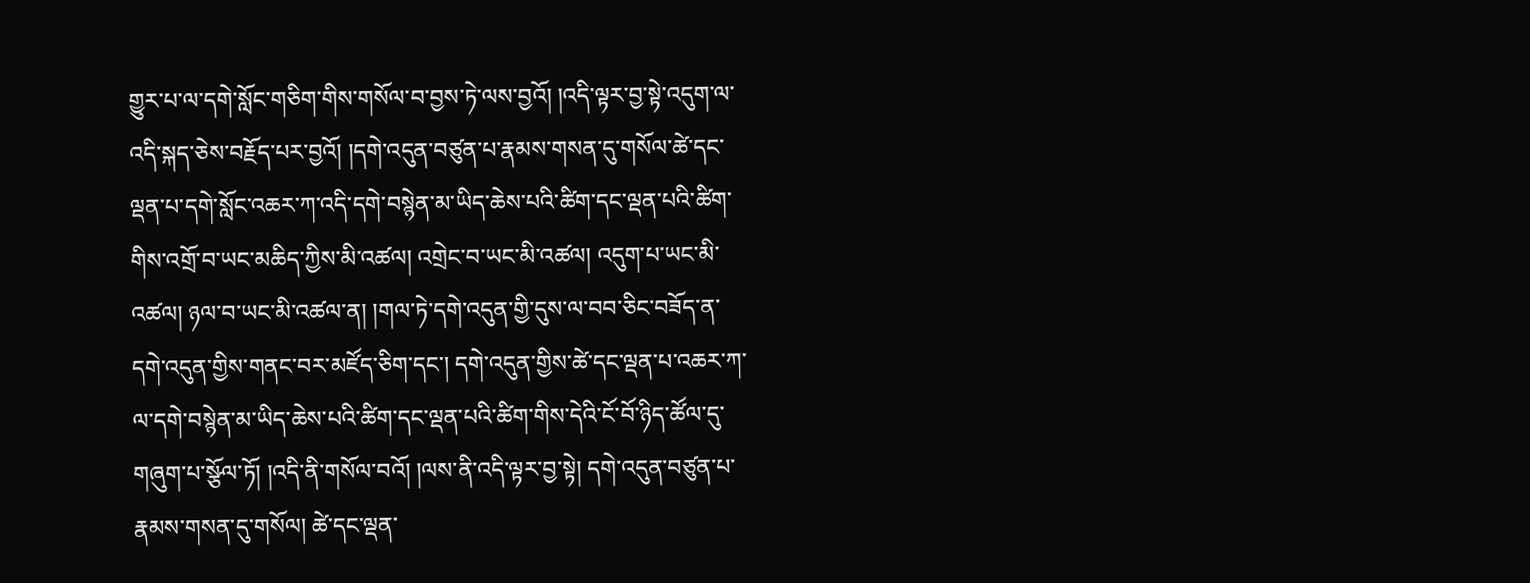གྱུར་པ་ལ་དགེ་སློང་གཅིག་གིས་གསོལ་བ་བྱས་ཏེ་ལས་བྱའོ། །འདི་ལྟར་བྱ་སྟེ་འདུག་ལ་འདི་སྐད་ཅེས་བརྗོད་པར་བྱའོ། །དགེ་འདུན་བཙུན་པ་རྣམས་གསན་དུ་གསོལ་ཚེ་དང་ལྡན་པ་དགེ་སློང་འཆར་ཀ་འདི་དགེ་བསྙེན་མ་ཡིད་ཆེས་པའི་ཚིག་དང་ལྡན་པའི་ཚིག་གིས་འགྲོ་བ་ཡང་མཆིད་ཀྱིས་མི་འཚལ། འགྲེང་བ་ཡང་མི་འཚལ། འདུག་པ་ཡང་མི་འཚལ། ཉལ་བ་ཡང་མི་འཚལ་ན། །གལ་ཏེ་དགེ་འདུན་གྱི་དུས་ལ་བབ་ཅིང་བཟོད་ན་དགེ་འདུན་གྱིས་གནང་བར་མཛོད་ཅིག་དང་། དགེ་འདུན་གྱིས་ཚེ་དང་ལྡན་པ་འཆར་ཀ་ལ་དགེ་བསྙེན་མ་ཡིད་ཆེས་པའི་ཚིག་དང་ལྡན་པའི་ཚིག་གིས་དེའི་ངོ་བོ་ཉིད་ཚོལ་དུ་གཞུག་པ་སྩོལ་ཏོ། །འདི་ནི་གསོལ་བའོ། །ལས་ནི་འདི་ལྟར་བྱ་སྟེ། དགེ་འདུན་བཙུན་པ་རྣམས་གསན་དུ་གསོལ། ཚེ་དང་ལྡན་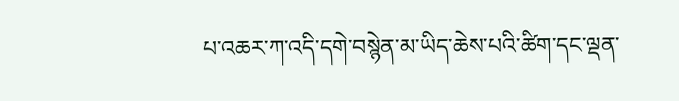པ་འཆར་ཀ་འདི་དགེ་བསྙེན་མ་ཡིད་ཆེས་པའི་ཚིག་དང་ལྡན་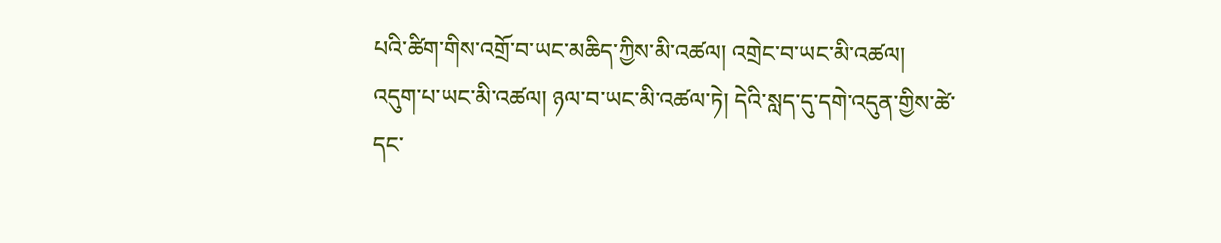པའི་ཚིག་གིས་འགྲོ་བ་ཡང་མཆིད་ཀྱིས་མི་འཚལ། འགྲེང་བ་ཡང་མི་འཚལ། འདུག་པ་ཡང་མི་འཚལ། ཉལ་བ་ཡང་མི་འཚལ་ཏེ། དེའི་སླད་དུ་དགེ་འདུན་གྱིས་ཚེ་དང་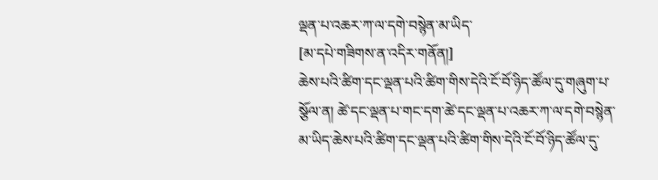ལྡན་པ་འཆར་ཀ་ལ་དགེ་བསྙེན་མ་ཡིད་
[མ་དཔེ་གཟིགས་ན་འདིར་གནོན།]
ཆེས་པའི་ཚིག་དང་ལྡན་པའི་ཚིག་གིས་དེའི་ངོ་བོ་ཉིད་ཚོལ་དུ་གཞུག་པ་སྩོལ་ན། ཚེ་དང་ལྡན་པ་གང་དག་ཚེ་དང་ལྡན་པ་འཆར་ཀ་ལ་དགེ་བསྙེན་མ་ཡིད་ཆེས་པའི་ཚིག་དང་ལྡན་པའི་ཚིག་གིས་དེའི་ངོ་བོ་ཉིད་ཚོལ་དུ་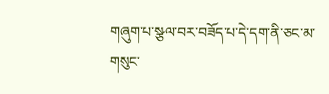གཞུག་པ་སྩལ་བར་བཟོད་པ་དེ་དག་ནི་ཅང་མ་གསུང་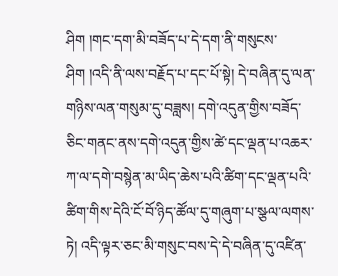ཤིག །གང་དག་མི་བཟོད་པ་དེ་དག་ནི་གསུངས་ཤིག །འདི་ནི་ལས་བརྗོད་པ་དང་པོ་སྟེ། དེ་བཞིན་དུ་ལན་གཉིས་ལན་གསུམ་དུ་བཟླས། དགེ་འདུན་གྱིས་བཟོད་ཅིང་གནང་ནས་དགེ་འདུན་གྱིས་ཚེ་དང་ལྡན་པ་འཆར་ཀ་ལ་དགེ་བསྙེན་མ་ཡིད་ཆེས་པའི་ཚིག་དང་ལྡན་པའི་ཚིག་གིས་དེའི་ངོ་བོ་ཉིད་ཚོལ་དུ་གཞུག་པ་སྩལ་ལགས་ཏེ། འདི་ལྟར་ཅང་མི་གསུང་བས་དེ་དེ་བཞིན་དུ་འཛིན་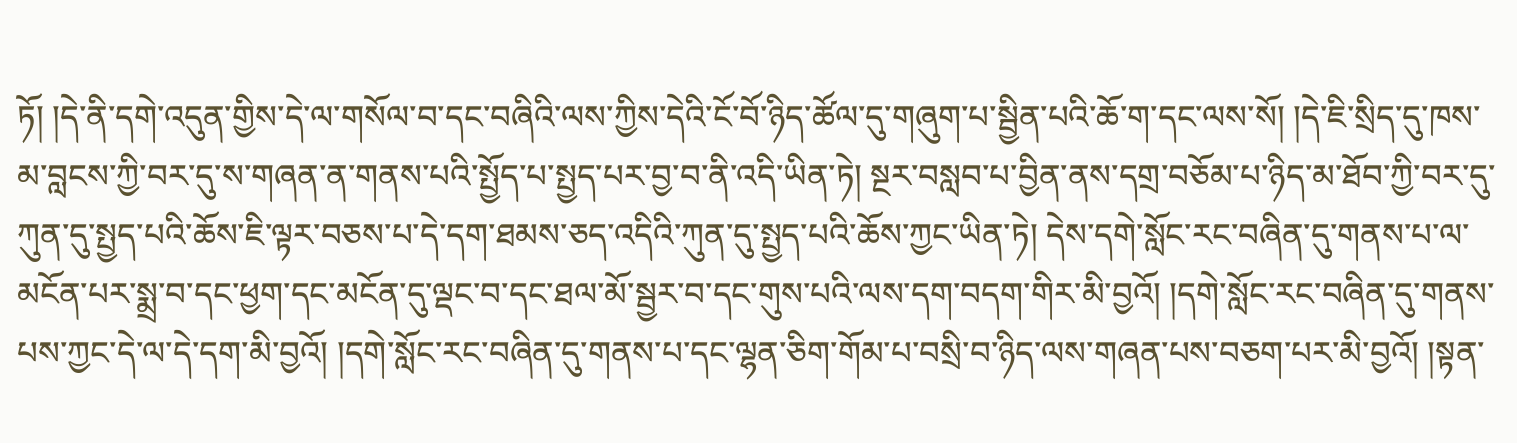ཏོ། །དེ་ནི་དགེ་འདུན་གྱིས་དེ་ལ་གསོལ་བ་དང་བཞིའི་ལས་ཀྱིས་དེའི་ངོ་བོ་ཉིད་ཚོལ་དུ་གཞུག་པ་སྦྱིན་པའི་ཆོ་ག་དང་ལས་སོ། །དེ་ཇི་སྲིད་དུ་ཁས་མ་བླངས་ཀྱི་བར་དུ་ས་གཞན་ན་གནས་པའི་སྤྱོད་པ་སྤྱད་པར་བྱ་བ་ནི་འདི་ཡིན་ཏེ། སྔར་བསླབ་པ་བྱིན་ནས་དགྲ་བཅོམ་པ་ཉིད་མ་ཐོབ་ཀྱི་བར་དུ་ཀུན་དུ་སྤྱད་པའི་ཆོས་ཇི་ལྟར་བཅས་པ་དེ་དག་ཐམས་ཅད་འདིའི་ཀུན་དུ་སྤྱད་པའི་ཆོས་ཀྱང་ཡིན་ཏེ། དེས་དགེ་སློང་རང་བཞིན་དུ་གནས་པ་ལ་མངོན་པར་སྨྲ་བ་དང་ཕྱག་དང་མངོན་དུ་ལྡང་བ་དང་ཐལ་མོ་སྦྱར་བ་དང་གུས་པའི་ལས་དག་བདག་གིར་མི་བྱའོ། །དགེ་སློང་རང་བཞིན་དུ་གནས་པས་ཀྱང་དེ་ལ་དེ་དག་མི་བྱའོ། །དགེ་སློང་རང་བཞིན་དུ་གནས་པ་དང་ལྷན་ཅིག་གོམ་པ་བསྲི་བ་ཉིད་ལས་གཞན་པས་བཅག་པར་མི་བྱའོ། །སྟན་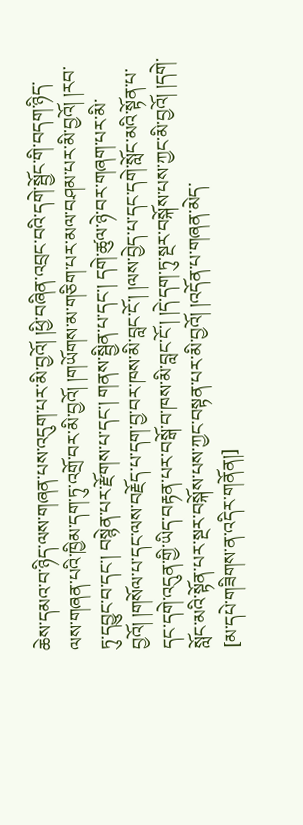ཆེས་དམའ་བ་ཉིད་ལས་གཞན་པས་འདུག་པར་མི་བྱའོ། །ཕྱི་བཞིན་འབྲང་བའི་དགེ་སྦྱོང་གི་བདག་ཉིད་ལས་གཞན་པའི་ཁྱིམ་དག་ཏུ་འགྲོ་བར་མི་བྱའོ། །གཡོགས་མ་གཅིག་པར་མལ་བཤམ་པར་མི་བྱའོ། །རབ་ཏུ་དབྱུང་བ་དང་། བསྙེན་པར་རྫོགས་པ་དང་། གནས་སྦྱིན་པ་དང་། དགེ་ཚུལ་ཉེ་བར་གཞག་པར་མི་བྱའོ། །གསོལ་པ་དང་ལས་བརྗོད་པ་དག་བྱ་བར་ཁས་མི་བླང་ངོ་། །ལས་བྱེད་པ་དང་དགེ་སློང་མའི་སྟོན་པ་དང་དགེ་འདུན་གྱི་ཡིད་བརྟན་པར་བསྒོ་བ་ཁས་མི་བླང་ངོ་། །དེ་དག་ཏུ་སྔར་བསྐོས་པས་ཀྱང་མི་བྱའོ། །དགེ་སློང་མའི་སྟོན་པར་སྔར་བསྐོས་པས་ཀྱང་བསྟན་པར་མི་བྱའོ། །འདོན་པ་གཞན་མེད་
[མ་དཔེ་གཟིགས་ན་འདིར་གནོན།]